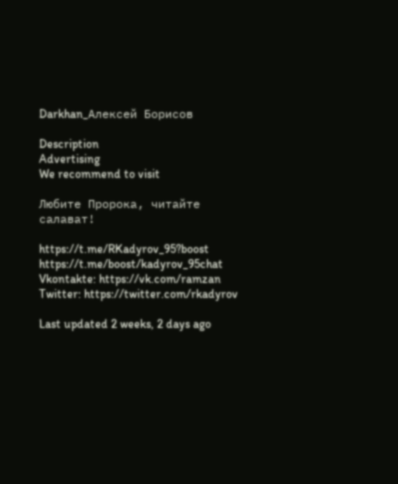Darkhan_Алексей Борисов

Description
Advertising
We recommend to visit

Любите Пророка, читайте салават!

https://t.me/RKadyrov_95?boost
https://t.me/boost/kadyrov_95chat
Vkontakte: https://vk.com/ramzan
Twitter: https://twitter.com/rkadyrov

Last updated 2 weeks, 2 days ago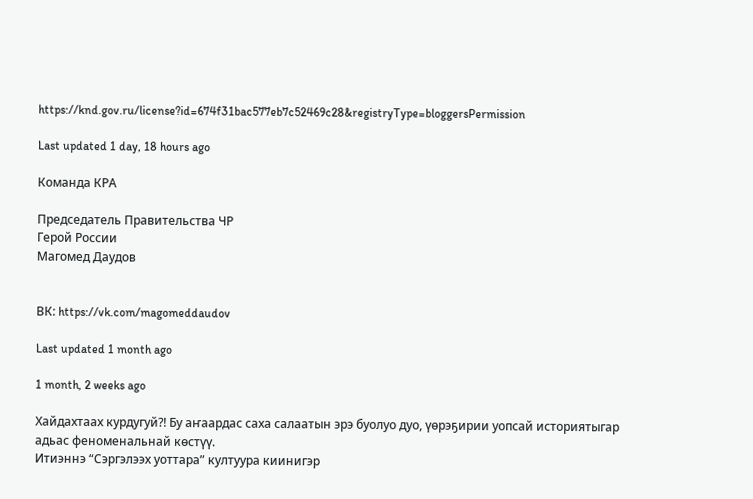https://knd.gov.ru/license?id=674f31bac577eb7c52469c28&registryType=bloggersPermission

Last updated 1 day, 18 hours ago

Команда КРА

Председатель Правительства ЧР
Герой России
Магомед Даудов


ВК: https://vk.com/magomeddaudov

Last updated 1 month ago

1 month, 2 weeks ago

Хайдахтаах курдугуй?! Бу аҥаардас саха салаатын эрэ буолуо дуо, үөрэҕирии уопсай историятыгар адьас феноменальнай көстүү.
Итиэннэ “Сэргэлээх уоттара” култуура киинигэр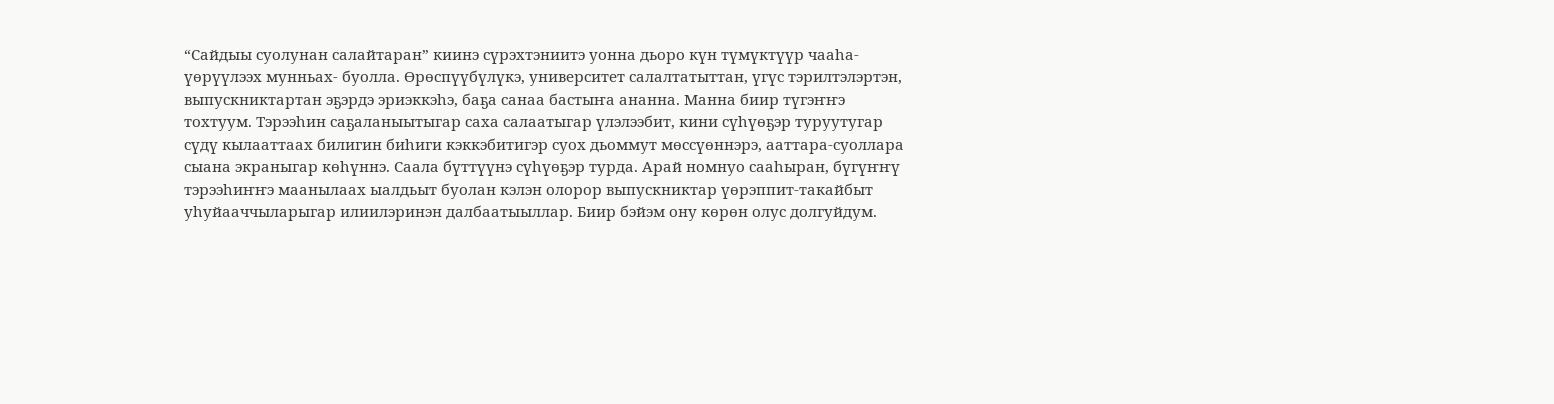“Сайдыы суолунан салайтаран” киинэ сүрэхтэниитэ уонна дьоро күн түмүктүүр чааһа- үөрүүлээх мунньах- буолла. Өрөспүүбүлүкэ, университет салалтатыттан, үгүс тэрилтэлэртэн, выпускниктартан эҕэрдэ эриэккэһэ, баҕа санаа бастыҥа ананна. Манна биир түгэҥҥэ тохтуум. Тэрээһин саҕаланыытыгар саха салаатыгар үлэлээбит, кини сүһүөҕэр туруутугар сүдү кылааттаах билигин биһиги кэккэбитигэр суох дьоммут мөссүөннэрэ, ааттара-суоллара сыана экраныгар көһүннэ. Саала бүттүүнэ сүһүөҕэр турда. Арай номнуо сааһыран, бүгүҥҥү тэрээһиҥҥэ маанылаах ыалдьыт буолан кэлэн олорор выпускниктар үөрэппит-такайбыт уһуйааччыларыгар илиилэринэн далбаатыыллар. Биир бэйэм ону көрөн олус долгуйдум.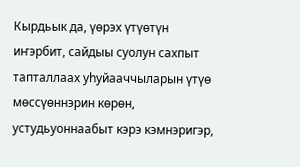Кырдьык да, үөрэх үтүөтүн иҥэрбит, сайдыы суолун сахпыт тапталлаах уһуйааччыларын үтүө мөссүөннэрин көрөн, устудьуоннаабыт кэрэ кэмнэригэр,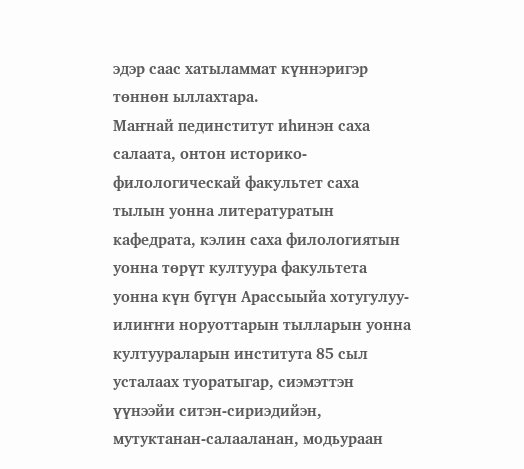эдэр саас хатыламмат күннэригэр төннөн ыллахтара.
Маҥнай пединститут иһинэн саха салаата, онтон историко-филологическай факультет саха тылын уонна литературатын кафедрата, кэлин саха филологиятын уонна төрүт култуура факультета уонна күн бүгүн Арассыыйа хотугулуу-илиҥҥи норуоттарын тылларын уонна култуураларын института 85 сыл усталаах туоратыгар, сиэмэттэн үүнээйи ситэн-сириэдийэн, мутуктанан-салааланан, модьураан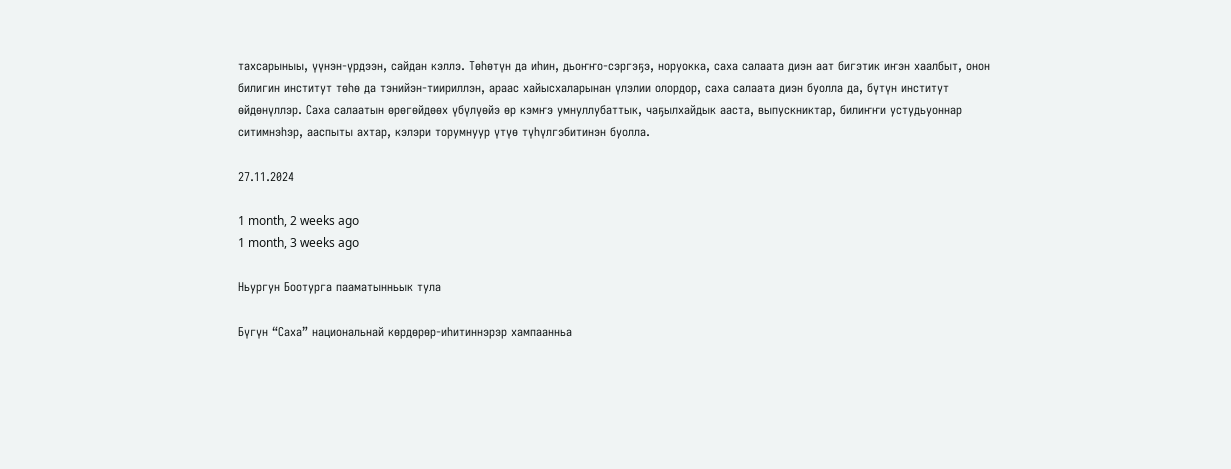тахсарыныы, үүнэн-үрдээн, сайдан кэллэ. Төһөтүн да иһин, дьоҥҥо-сэргэҕэ, норуокка, саха салаата диэн аат бигэтик иҥэн хаалбыт, онон билигин институт төһө да тэнийэн-тиириллэн, араас хайысхаларынан үлэлии олордор, саха салаата диэн буолла да, бүтүн институт өйдөнүллэр. Саха салаатын өрөгөйдөөх үбүлүөйэ өр кэмҥэ умнуллубаттык, чаҕылхайдык ааста, выпускниктар, билиҥҥи устудьуоннар ситимнэһэр, ааспыты ахтар, кэлэри торумнуур үтүө түһүлгэбитинэн буолла.

27.11.2024

1 month, 2 weeks ago
1 month, 3 weeks ago

Ньургун Боотурга пааматынньык тула

Бүгүн “Саха” национальнай көрдөрөр-иһитиннэрэр хампаанньа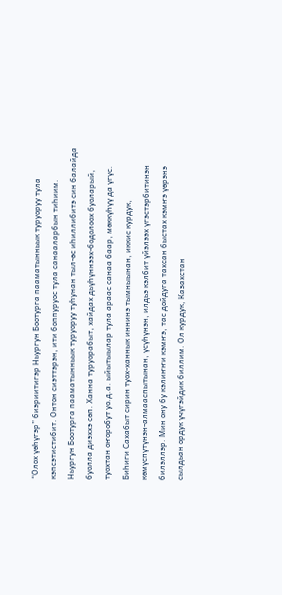“Олох үөһүгэр” биэриитигэр Ньургун Боотурга пааматынньык туруоруу тула кэпсэтистибит. Онтон сиэттэрэн, ити боппуруос тула санааларбын тиһиим.
Ньургун Боотурга пааматынньык туруоруу туһунан тыл-өс иһиллибитэ син балайда буолла диэххэ сөп. Ханна туруорабыт, хайдах дьүһүннээх-бодолоох буоларый, туохтан оҥоробут уо.д.а. ыйытыылар тула араас санаа баар, мөккүһүү да үгүс. Биһиги Сахабыт сирин туох-ханнык иннинэ тымныынан, иккис курдук, көмүспүтүнэн-алмааспытынан, үсүһүнэн, илдьэ кэлбит үйэлээх үгэстэрбитинэн билэллэр. Мин ону бу кэлиҥҥи кэмҥэ, тас дойдуга тахсан быстах кэмҥэ үөрэнэ сылдьан ордук үчүгэйдик биллим. Ол курдук, Казахстан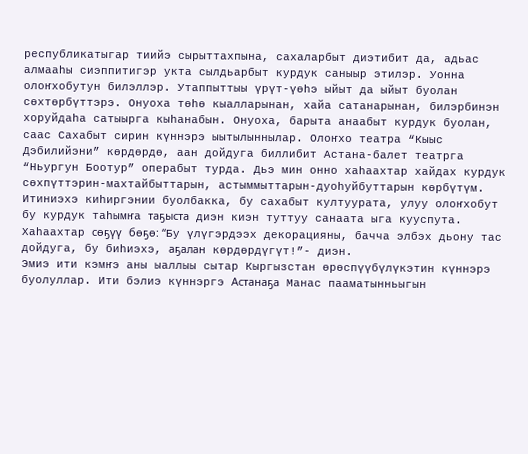республикатыгар тиийэ сырыттахпына, сахаларбыт диэтибит да, адьас алмааһы сиэппитигэр укта сылдьарбыт курдук саныыр этилэр. Уонна олоҥхобутун билэллэр. Утаппыттыы үрүт-үөһэ ыйыт да ыйыт буолан сөхтөрбүттэрэ. Онуоха төһө кыалларынан, хайа сатанарынан, билэрбинэн хоруйдаһа сатыырга кыһанабын. Онуоха, барыта анаабыт курдук буолан, саас Сахабыт сирин күннэрэ ыытылыннылар. Олоҥхо театра “Кыыс Дэбилийэни” көрдөрдө, аан дойдуга биллибит Астана-балет театрга “Ньургун Боотур” операбыт турда. Дьэ мин онно хаһаахтар хайдах курдук сөхпүттэрин-махтайбыттарын, астыммыттарын-дуоһуйбуттарын көрбүтүм. Итиниэхэ киһиргэнии буолбакка, бу сахабыт култуурата, улуу олоҥхобут бу курдук таһымҥа таҕыста диэн киэн туттуу санаата ыга кууспута. Хаһаахтар сөҕүү бөҕө: “Бу үлүгэрдээх декорацияны, бачча элбэх дьону тас дойдуга, бу биһиэхэ, аҕалан көрдөрдүгүт!”- диэн.
Эмиэ ити кэмҥэ аны ыаллыы сытар Кыргызстан өрөспүүбүлүкэтин күннэрэ буолуллар. Ити бэлиэ күннэргэ Астанаҕа Манас пааматынньыгын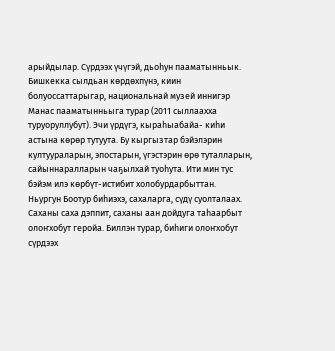арыйдылар. Сүрдээх үчүгэй, дьоһун пааматынньык. Бишкекка сылдьан көрдөхпүнэ, киин болуоссаттарыгар, национальнай музей иннигэр Манас пааматынньыга турар (2011 сыллаахха туруоруллубут). Эчи үрдүгэ, кыраһыабайа- киһи астына көрөр тутуута. Бу кыргызтар бэйэлэрин култуураларын, эпостарын, үгэстэрин өрө туталларын, сайыннаралларын чаҕылхай туоһута. Ити мин тус бэйэм илэ көрбүт-истибит холобурдарбыттан.
Ньургун Боотур биһиэхэ, сахаларга, сүдү суолталаах. Саханы саха дэппит, саханы аан дойдуга таһаарбыт олоҥхобут геройа. Биллэн турар, биһиги олоҥхобут сүрдээх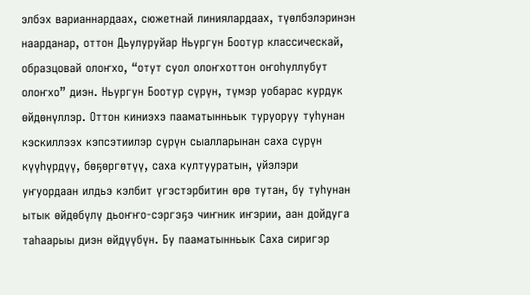элбэх варианнардаах, сюжетнай линиялардаах, түөлбэлэринэн наарданар, оттон Дьулуруйар Ньургун Боотур классическай, образцовай олоҥхо, “отут суол олоҥхоттон оҥоһуллубут олоҥхо” диэн. Ньургун Боотур сүрүн, түмэр уобарас курдук өйдөнүллэр. Оттон киниэхэ пааматынньык туруоруу туһунан кэскиллээх кэпсэтиилэр сүрүн сыалларынан саха сүрүн күүһүрдүү, бөҕөргөтүү, саха култууратын, үйэлэри уҥуордаан илдьэ кэлбит үгэстэрбитин өрө тутан, бу туһунан ытык өйдөбүлү дьоҥҥо-сэргэҕэ чиҥник иҥэрии, аан дойдуга таһаарыы диэн өйдүүбүн. Бу пааматынньык Саха сиригэр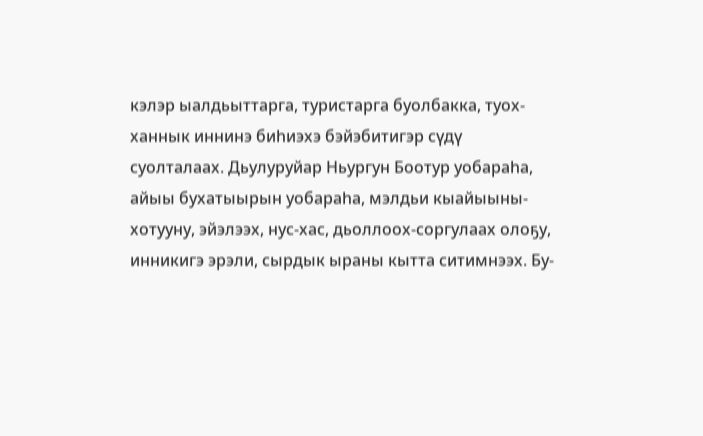кэлэр ыалдьыттарга, туристарга буолбакка, туох-ханнык иннинэ биһиэхэ бэйэбитигэр сүдү суолталаах. Дьулуруйар Ньургун Боотур уобараһа, айыы бухатыырын уобараһа, мэлдьи кыайыыны-хотууну, эйэлээх, нус-хас, дьоллоох-соргулаах олоҕу, инникигэ эрэли, сырдык ыраны кытта ситимнээх. Бу-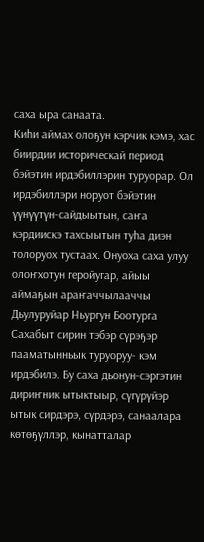саха ыра санаата.
Киһи аймах олоҕун кэрчик кэмэ, хас биирдии историческай период бэйэтин ирдэбиллэрин туруорар. Ол ирдэбиллэри норуот бэйэтин үүнүүтүн-сайдыытын, саҥа кэрдиискэ тахсыытын туһа диэн толоруох тустаах. Онуоха саха улуу олоҥхотун геройугар, айыы аймаҕын араҥаччылааччы Дьулуруйар Ньургун Боотурга Сахабыт сирин тэбэр сүрэҕэр пааматынньык туруоруу- кэм ирдэбилэ. Бу саха дьонун-сэргэтин дириҥник ытыктыыр, сүгүрүйэр ытык сирдэрэ, сүрдэрэ, санаалара көтөҕүллэр, кынатталар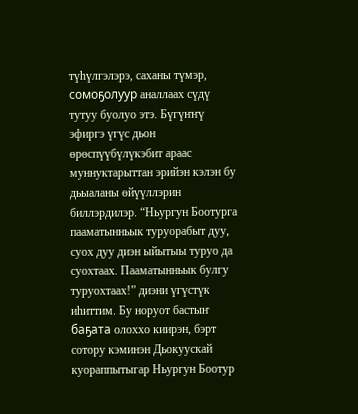түһүлгэлэрэ, саханы түмэр, сомоҕолуур аналлаах сүдү тутуу буолуо этэ. Бүгүҥҥү эфиргэ үгүс дьон өрөспүүбүлүкэбит араас муннуктарыттан эрийэн кэлэн бу дьыаланы өйүүллэрин биллэрдилэр. “Ньургун Боотурга пааматынньык туруорабыт дуу, суох дуу диэн ыйытыы туруо да суохтаах. Пааматынньык булгу туруохтаах!” диэни үгүстүк иһиттим. Бу норуот бастыҥ баҕата олоххо киирэн, бэрт сотору кэминэн Дьокуускай куораппытыгар Ньургун Боотур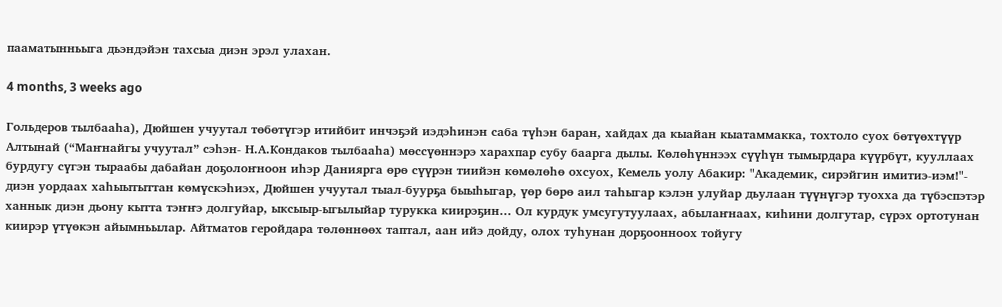пааматынньыга дьэндэйэн тахсыа диэн эрэл улахан.

4 months, 3 weeks ago

Гольдеров тылбааһа), Дюйшен учуутал төбөтүгэр итийбит инчэҕэй иэдэһинэн саба түһэн баран, хайдах да кыайан кыатаммакка, тохтоло суох бөтүөхтүүр Алтынай (“Маҥнайгы учуутал” сэһэн- Н.А.Кондаков тылбааһа) мөссүөннэрэ харахпар субу баарга дылы. Көлөһүннээх сүүһүн тымырдара күүрбүт, кууллаах бурдугу сүгэн тыраабы дабайан доҕолоҥноон иһэр Даниярга өрө сүүрэн тиийэн көмөлөһө охсуох, Кемель уолу Абакир: "Академик, сирэйгин имитиэ-иэм!"- диэн уордаах хаһыытыттан көмүскэһиэх, Дюйшен учуутал тыал-буурҕа быыһыгар, үөр бөрө аил таһыгар кэлэн улуйар дьулаан түүнүгэр туохха да түбэспэтэр ханнык диэн дьону кытта тэҥҥэ долгуйар, ыксыыр-ыгылыйар турукка киирэҕин… Ол курдук умсугутуулаах, абылаҥнаах, киһини долгутар, сүрэх ортотунан киирэр үтүөкэн айымньылар. Айтматов геройдара төлөннөөх таптал, аан ийэ дойду, олох туһунан дорҕоонноох тойугу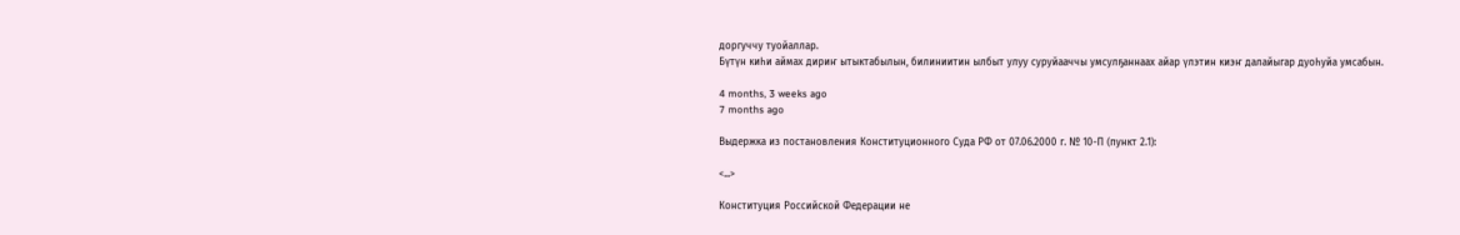доргуччу туойаллар.
Бүтүн киһи аймах дириҥ ытыктабылын, билиниитин ылбыт улуу суруйааччы умсулҕаннаах айар үлэтин киэҥ далайыгар дуоһуйа умсабын.

4 months, 3 weeks ago
7 months ago

Выдержка из постановления Конституционного Суда РФ от 07.06.2000 г. № 10-П (пункт 2.1):

<...>

Конституция Российской Федерации не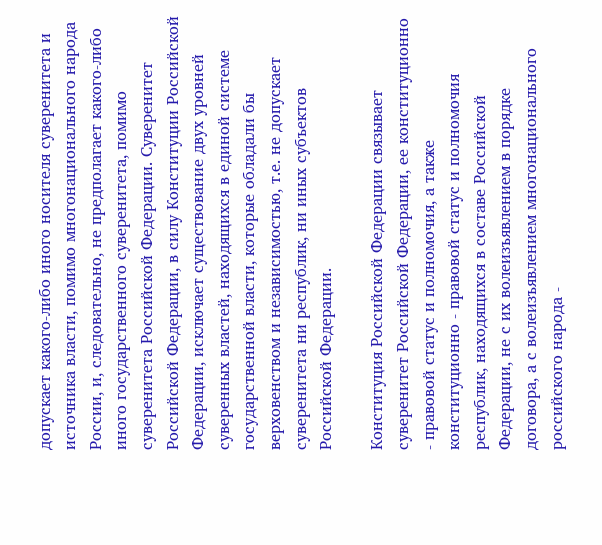допускает какого-либо иного носителя суверенитета и источника власти, помимо многонационального народа России, и, следовательно, не предполагает какого-либо иного государственного суверенитета, помимо суверенитета Российской Федерации. Суверенитет Российской Федерации, в силу Конституции Российской Федерации, исключает существование двух уровней суверенных властей, находящихся в единой системе государственной власти, которые обладали бы верховенством и независимостью, т.е. не допускает суверенитета ни республик, ни иных субъектов Российской Федерации.

Конституция Российской Федерации связывает суверенитет Российской Федерации, ее конституционно - правовой статус и полномочия, а также конституционно - правовой статус и полномочия республик, находящихся в составе Российской Федерации, не с их волеизъявлением в порядке договора, а с волеизъявлением многонационального российского народа -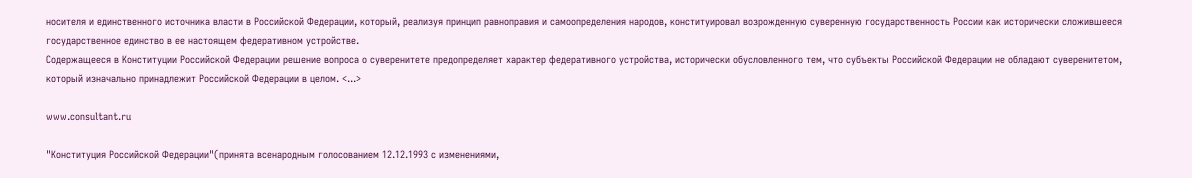носителя и единственного источника власти в Российской Федерации, который, реализуя принцип равноправия и самоопределения народов, конституировал возрожденную суверенную государственность России как исторически сложившееся государственное единство в ее настоящем федеративном устройстве.
Содержащееся в Конституции Российской Федерации решение вопроса о суверенитете предопределяет характер федеративного устройства, исторически обусловленного тем, что субъекты Российской Федерации не обладают суверенитетом, который изначально принадлежит Российской Федерации в целом. <...>

www.consultant.ru

"Конституция Российской Федерации"(принята всенародным голосованием 12.12.1993 с изменениями,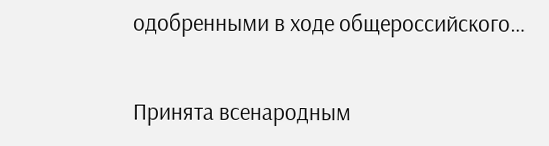одобренными в ходе общероссийского…

Принята всенародным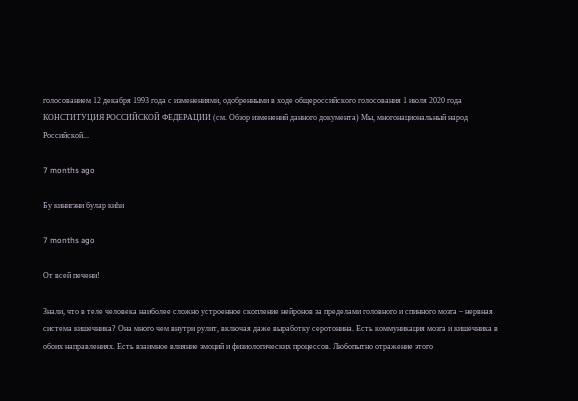голосованием 12 декабря 1993 года с изменениями, одобренными в ходе общероссийского голосования 1 июля 2020 года КОНСТИТУЦИЯ РОССИЙСКОЙ ФЕДЕРАЦИИ (см. Обзор изменений данного документа) Мы, многонациональный народ Российской...

7 months ago

Бу кинигэни булар киһи

7 months ago

От всей печени!

Знали, что в теле человека наиболее сложно устроенное скопление нейронов за пределами головного и спинного мозга – нервная система кишечника? Она много чем внутри рулит, включая даже выработку серотонина. Есть коммуникация мозга и кишечника в обоих направлениях. Есть взаимное влияние эмоций и физиологических процессов. Любопытно отражение этого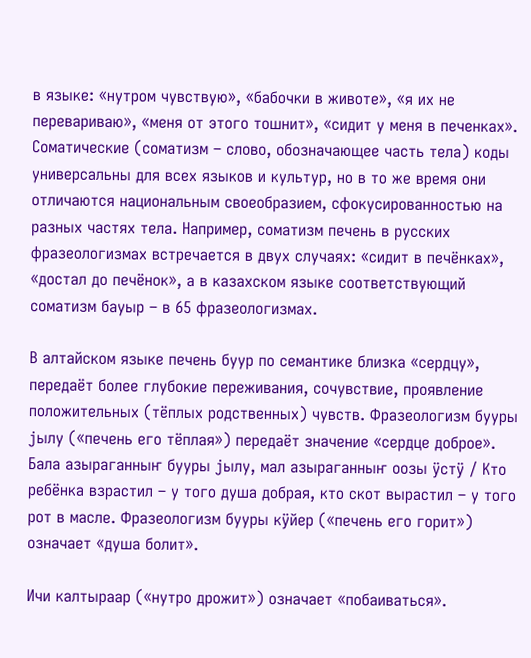в языке: «нутром чувствую», «бабочки в животе», «я их не перевариваю», «меня от этого тошнит», «сидит у меня в печенках». Соматические (соматизм – слово, обозначающее часть тела) коды универсальны для всех языков и культур, но в то же время они отличаются национальным своеобразием, сфокусированностью на разных частях тела. Например, соматизм печень в русских фразеологизмах встречается в двух случаях: «сидит в печёнках», «достал до печёнок», а в казахском языке соответствующий соматизм бауыр – в 65 фразеологизмах.

В алтайском языке печень буур по семантике близка «сердцу», передаёт более глубокие переживания, сочувствие, проявление положительных (тёплых родственных) чувств. Фразеологизм бууры jылу («печень его тёплая») передаёт значение «сердце доброе». Бала азыраганныҥ бууры jылу, мал азыраганныҥ оозы ÿстÿ / Кто ребёнка взрастил – у того душа добрая, кто скот вырастил – у того рот в масле. Фразеологизм бууры кÿйер («печень его горит») означает «душа болит».

Ичи калтыраар («нутро дрожит») означает «побаиваться».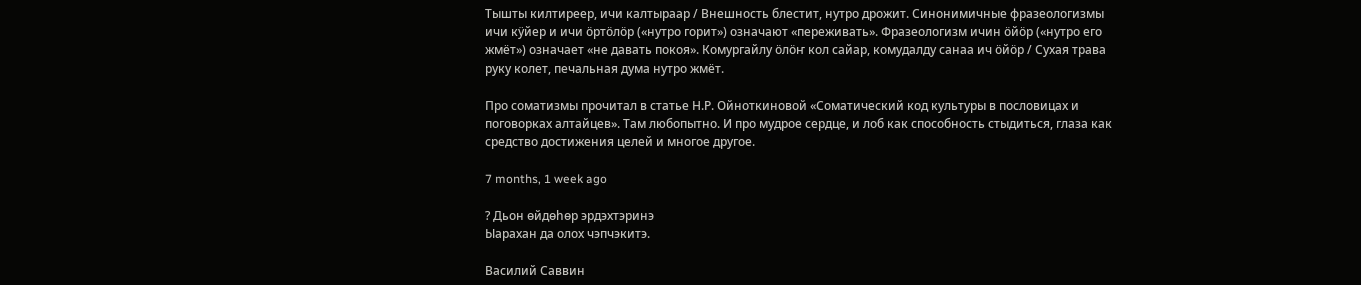Тышты килтиреер, ичи калтыраар / Внешность блестит, нутро дрожит. Синонимичные фразеологизмы ичи кÿйер и ичи öртöлöр («нутро горит») означают «переживать». Фразеологизм ичин öйöр («нутро его жмёт») означает «не давать покоя». Комургайлу öлöҥ кол сайар, комудалду санаа ич öйöр / Сухая трава руку колет, печальная дума нутро жмёт.

Про соматизмы прочитал в статье Н.Р. Ойноткиновой «Соматический код культуры в пословицах и поговорках алтайцев». Там любопытно. И про мудрое сердце, и лоб как способность стыдиться, глаза как средство достижения целей и многое другое.

7 months, 1 week ago

? Дьон өйдөһөр эрдэхтэринэ
Ыарахан да олох чэпчэкитэ.

Василий Саввин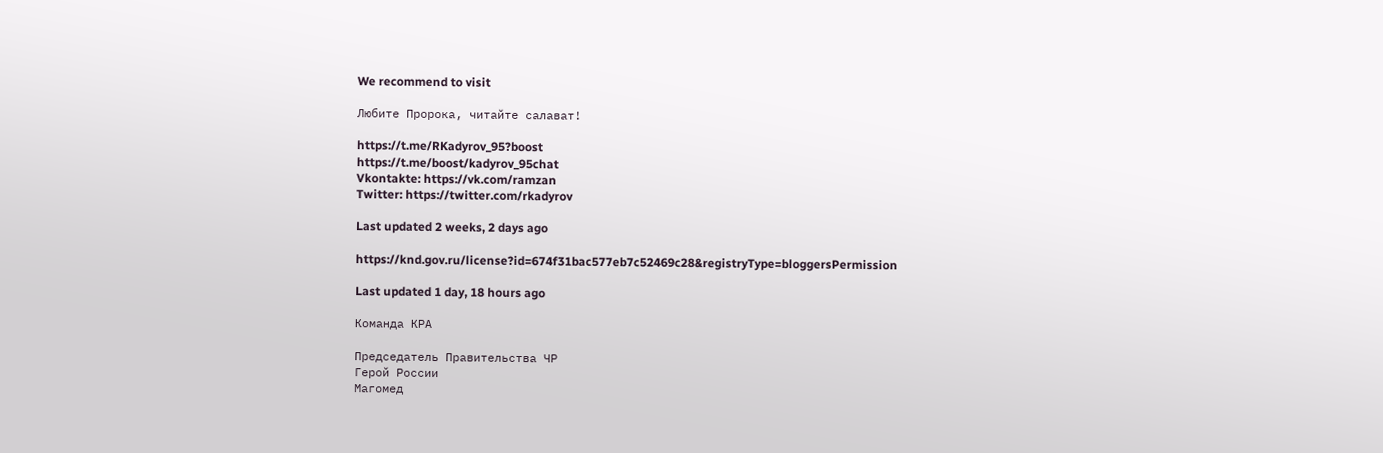We recommend to visit

Любите Пророка, читайте салават!

https://t.me/RKadyrov_95?boost
https://t.me/boost/kadyrov_95chat
Vkontakte: https://vk.com/ramzan
Twitter: https://twitter.com/rkadyrov

Last updated 2 weeks, 2 days ago

https://knd.gov.ru/license?id=674f31bac577eb7c52469c28&registryType=bloggersPermission

Last updated 1 day, 18 hours ago

Команда КРА

Председатель Правительства ЧР
Герой России
Магомед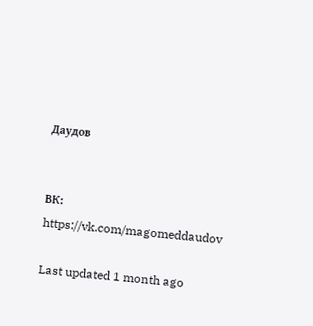Даудов


ВК: https://vk.com/magomeddaudov

Last updated 1 month ago